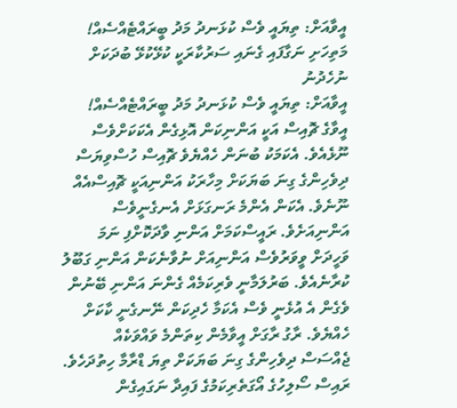އީވާއަށް: ތިޔައީ ވެސް ކުޅަނދު މަދު ބީރައްޓެއްސެއް!
މަތިހަށި ނަގާފައި ގެނައި ސަރުކާރަކީ ކުޅޭކުޅޭ ބުދަކަށް ނުހެދުނު
އީވާއަށް: ތިޔައީ ވެސް ކުޅަނދު މަދު ބީރައްޓެއްސެއް!
އީވާގެ ޗޮއިސް އަކީ އަންނިކަން އޮޅިގެން އެކަކަށްވެސް ނޫޅެއެވެ. އެކަމަކު ބުނަން ހެއްޔެވެ ޗޮއިސް ހުސްވިޔަސް ދިވެހިންގެ ގިނަ ބަޔަކަށް މިހާރަކު އަންނިއަކީ ޗޮއިސްއެއް ނޫނެވެ. އެކަން އެންމެ ރަނގަޅަށް އެނގެނީވެސް އަންނިއަށެވެ. ރައީސްކަމަށް އަންނި ވާދަކޮށްފި ނަމަ ވަހީދަށް ވީވަރުވެސް އަންނިއަށް ނުވާނެކަން އަންނި ގަބޫލު ކުރާނެއެވެ. ބަރުލަމާނީ ވެރިކަމެއް ގެންނަ އަންނި ބޭނުން ވެގެން އެ އުޅެނީ ވެސް އެކަމާ ހެދިކަން ނޭނގެނީ ކާކަށް ހެއްޔެވެ. ރާގު ރާގަށް އީވާމެން ކިތަންމެ ވައްވަކެއް ޖެއްސަސް ދިވެހިންގެ ގިނަ ބަޔަކަށް ތިޔަ ޑްރާމާ ހިތުދަހެވެ.
ރައިސް ސޯލިހުގެ އޯގަތެރިކަމުގެ ފައިދާ ނަގައިގެން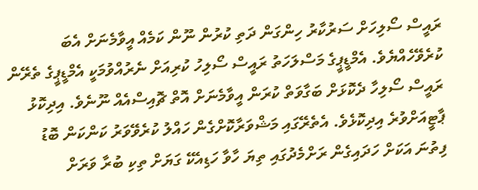ރައީސް ސޯލިހަށް ސަރުކާރު ހިންގަން ދަތި ކުރުން ނޫން ކަމެއް އީވާމެނަށް އެބަ ކުރެވޭހެއްޔެވެ. އެމްޑީޕީގެ މަސްލަހަތު ރައީސް ސޯލިހު ކުރިއަށް ނެރުއްވުމަކީ އެމްޑީޕީގެ ތެރޭން ރައީސް ސޯލިހާ ދެކޮޅަށް ބަގާވަތް ކުރަން އީވާމެނަށް އޮތް ޗޮއިސްއެއް ނޫނެވެ. އިދިކޮޅު ޕާޓީއަށްވުރެ އިދިކޮޅެވެ. އެތެރޭގައި މަޝްވަރާކޮށްގެން ހައްލު ކުރެވޭވަރު ކަންކަން ބޮޑު ފިތުނަ އަކަށް ހަދައިގެން ރަށްމެދުގައި ތިޔަ ހާވާ ހަޑިއެކޭ ގަޔަށް ތިކި ބުރާ ވަރަށް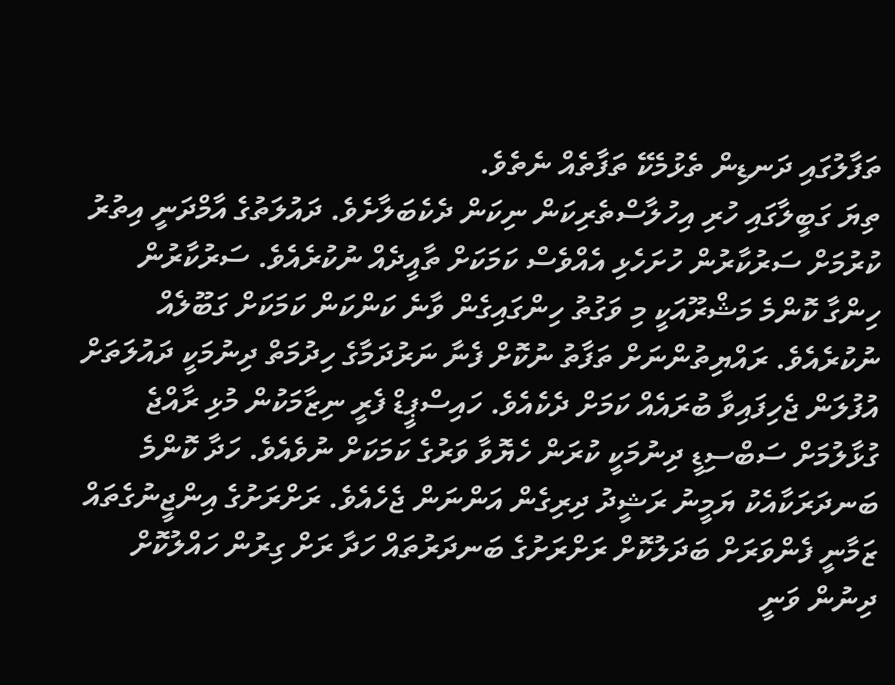ތަފާލުގައި ދަނޑިން ތެޅުމެކޭ ތަފާތެއް ނެތެވެ.
ތިޔަ ގަބީލާގައި ހުރި އިހުލާސްތެރިކަން ނިކަން ދެކެބަލާށެވެ. ދައުލަތުގެ އާމްދަނީ އިތުރު ކުރުމަށް ސަރުކާރުން ހުށަހެޅި އެއްވެސް ކަމަކަށް ތާއީދެއް ނުކުރެއެވެ. ސަރުކާރުން ހިންގާ ކޮންމެ މަޝްރޫއަކީ މި ވަގުތު ހިންގައިގެން ވާނެ ކަންކަން ކަމަކަށް ގަބޫލެއް ނުކުރެއެވެ. ރައްޔިތުންނަށް ތަފާތު ނުކޮށް ފެނާ ނަރުދަމާގެ ހިދުމަތް ދިނުމަކީ ދައުލަތަށް އުފުލަން ޖެހިފައިވާ ބުރައެއް ކަމަށް ދެކެއެވެ. ހައިސްޕީޑް ފެރީ ނިޒާމަކުން މުޅި ރާއްޖެ ގުޅާލުމަށް ސަބްސިޑީ ދިނުމަކީ ކުރަން ހެޔޮވާ ވަރުގެ ކަމަކަށް ނުވެއެވެ. ހަދާ ކޮންމެ ބަނދަރަކާއެކު ޔަމީނު ރަޝީދު ދިރިގެން އަންނަން ޖެހެއެވެ. ރަށްރަށުގެ އިންޖީނުގެތައް ޒަމާނީ ފެންވަރަށް ބަދަލުކޮށް ރަށްރަށުގެ ބަނދަރުތައް ހަދާ ރަށް ގިރުން ހައްލުކޮށް ދިނުން ވަނީ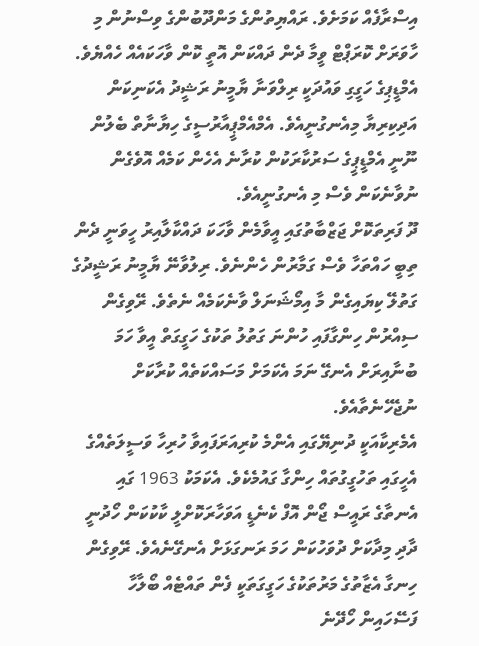އިސްރާފެއް ކަމަށެވެ. ރައްޔިތުންގެ މަންދޫބުންގެ ވިސްނުން މި ހާވަރަށް ކޮރަޕްޓް ވީމާ ދެން ދައްކަން އޮތީ ކޮން ވާހަކައެއް ހެއްޔެވެ.
އެމްޑީޕިގެ ހަގީގި ވައުދަކީ ރިލްވަނާ ޔާމީނު ރަޝީދު އެކަނިކަން އަދިކިރިޔާ މިއެނގުނީއެވެ. އެމްއެމްޕީއާރުސީގެ ހިޔާނާތް ބެލުން ނޫނީ އެމްޑީޕީގެ ސަރުކާރަކުން ކުރާނެ އެހެން ކަމެއް އޮވެގެން ނުވާނެކަން ވެސް މި އެނގުނީއެވެ.
ދޫ ފަރިތަކޮށް ޖަޒްބާތުގައި އީވާމެން ވާހަކަ ދައްކާލާއިރު ހީވަނީ ދެން ތިބީ ހައްތަހާ ވެސް ގަމާރުން ހެންނެވެ. ރިލުވާނޭ ޔާމީނު ރަޝީދުގެ ގަތުލޭ ކިޔައިގެން މާ އިމޯޝަނަލް ވާނެކަމެއް ނެތެވެ. ރޭވިގެން ސިއްރުން ހިންގާފައި ހުންނަ ގަތުލު ތަކުގެ ހަގީގަތް އީވާ ހަމަ ބުނާއިރަށް އެނގޭ ނަމަ އެކަމަށް މަސައްކަތެއް ކުރާކަށް ނުޖެހޭނެތާއެވެ.
އެމެރިކާއަކީ ދުނިޔޭގައި އެންމެ ކުރިއަރަފައިވާ ހުރިހާ ވަސީލަތެއްގެ އެހީގައި ތަހުގީގުތައް ހިންގާ ގައުމެކެވެ. އެކަމަކު 1963 ގައި އެނތާގެ ރައީސް ޖޯން އޮފް ކެނެޑީ އަވަހާރަކޮށްލީ ކާކުކަން ހޯދުނީ ދާދި މިދާކަށް ދުވަހުކަން ހަމަ ރަނގަޅަށް އެނގޭނެއެވެ. ރޭވިގެން ހިނގާ އެޒާތުގެ މަރުތަކުގެ ހަގީގަތަކީ ފެން ތައްޓެއް ބޯލާހާ ފަސޭހައިން ހޯދޭނެ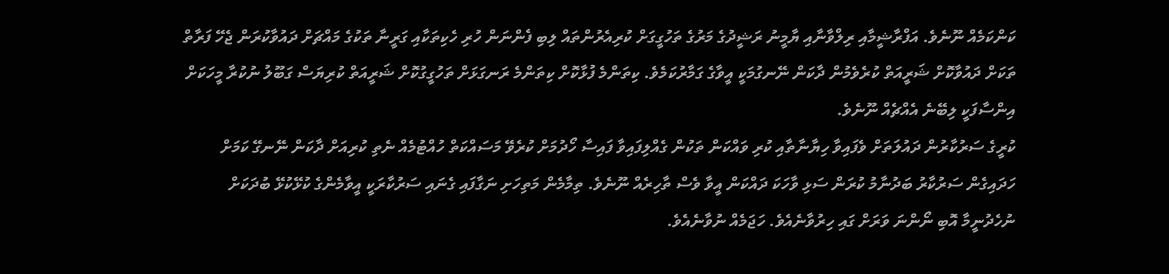ކަންކަމެއް ނޫނެވެ. އަފްރާޝީމާއި ރިލްވާނާއި ޔާމީނު ރަޝީދުގެ މަރުގެ ތަހުގީގަށް ކުރިއެރުންތައް ލިބި ފެންނަން ހުރި ހެކިތަކާއި ގަރީނާ ތަކުގެ މައްޗަށް ދައުވާކުރަން ޖެހޭ ފަރާތް ތަކަށް ދައުވާކޮށް ޝަރީއަތް ކުރެވެމުން ދާކަން ނޭނގުމަކީ އީވާގެ ގަމާރުކަމެވެ. ކިތަންމެ ފުޅާކޮށް ކިތަންމެ ރަނގަޅަށް ތަހުގީގުކޮށް ޝަރީއަތް ކުރިޔަސް ގަބޫލު ނުކުރާ މީހަކަށް އިންސާފަކީ ލިބޭނެ އެއްޗެއް ނޫނެވެ.
ކުރީގެ ސަރުކާރުން ދައުލަތަށް ވެފައިވާ ހިޔާނާތާއި ކުރި ވައްކަން ތަކުން ގެއްލިފައިވާ ފައިސާ ހޯދުމަށް ކުރެވޭ މަސައްކަތް ހުއްޓުމެއް ނެތި ކުރިއަށް ދާކަން ނޭނގޭ ކަމަށް ހަދައިގެން ސަރުކާރު ބަދުނާމު ކުރަން ސަޅި ވާހަކަ ދައްކަން އީވާ ވެސް ތާހިރެއް ނޫނެވެ. ތިމާމެން މަތިހަށި ނަގާފައި ގެނައި ސަރުކާރަކީ އީވާމެންގެ ކުޅޭކުޅޭ ބުދަކަށް ނުހެދުނީމާ އޮބި ނޯންނަ ވަރަށް ގައި ހިރުވާނެއެވެ. ހަޖަމެއް ނުވާނެއެވެ.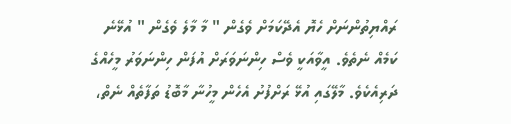ރައްޔިތުންނަށް ހެޔޮ އެދޭކަމަށް ވެގެން " މާ މާލެ ވެގެން " އުޅޭނެ ކަމެއް ނެތެވެ. އީވާއަކީ ވެސް ހިންނަވަރަށް އުފަން ހިންނަވަރު މީހެއްގެ ދަރިއެކެވެ. މާލޭގައި އުޅޭ ރަށްފުށު އެހެން މީހުނާ މާބޮޑު ތަފާތެއް ނެތް،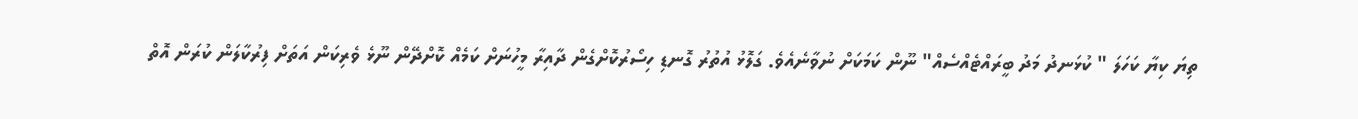ތިޔަ ކިޔާ ކަހަލަ " ކުޅަނދު މަދު ބީރައްޓެއްސެއް" ނޫން ކަމަކަށް ނުވާނެއެވެ. ގަލޮޅު އުތުރު ގޮނޑި ހިސޯރުކޮށްގެން ދާއިރާ މީހުނަށް ކަމެއް ކޮށްދޭން ނޫޅެ ވެރިކަން އަތަށް ފިރުކާލަން ކުރަން އޮތް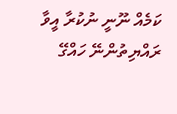ކަމެއް ނޫނީ ނުކުރާ އީވާ ރައްޔިތުންނޭ ހައްގޭ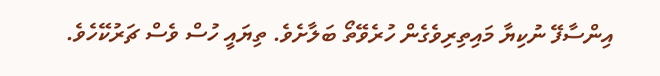އިންސާފޭ ނުކިޔާ މައިތިރިވެގެން ހުރެވޭތޯ ބަލާށެވެ. ތިޔައީ ހުސް ވެސް ޗަރުކޭހެވެ.